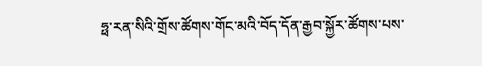ཧྥ་རན་སིའི་གྲོས་ཚོགས་གོང་མའི་བོད་དོན་རྒྱབ་སྐྱོར་ཚོགས་པས་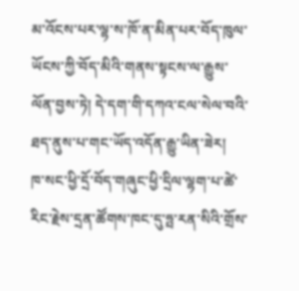མ་འོངས་པར་ལྷ་ས་ཁོ་ན་མིན་པར་བོད་ཁུལ་ཡོངས་ཀྱི་བོད་མིའི་གནས་སྟངས་ལ་རྒྱུས་ལོན་བྱས་ཏེ། དེ་དག་གི་དཀའ་ངལ་སེལ་བའི་ཐད་ནུས་པ་གང་ཡོད་འདོན་རྒྱུ་ཡིན་ཟེར།
ཁ་སང་ཕྱི་དྲོ་བོད་གཞུང་ཕྱི་དྲིལ་ལྷག་པ་ཚེ་རིང་རྗེས་དྲན་ཚོགས་ཁང་དུ་ཧྤ་རན་སིའི་གྲོས་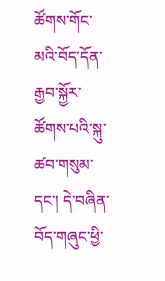ཚོགས་གོང་མའི་བོད་དོན་རྒྱབ་སྐྱོར་ཚོགས་པའི་སྐུ་ཚབ་གསུམ་དང་། དེ་བཞིན་བོད་གཞུང་ཕྱི་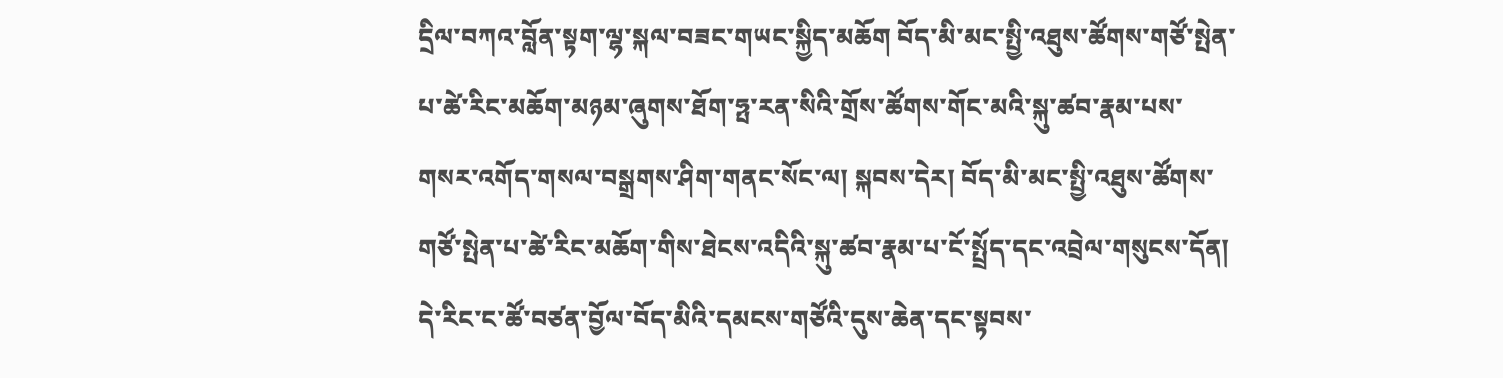དྲིལ་བཀའ་བློན་སྟག་ལྷ་སྐལ་བཟང་གཡང་སྐྱིད་མཆོག བོད་མི་མང་སྤྱི་འཐུས་ཚོགས་གཙོ་སྤེན་པ་ཚེ་རིང་མཆོག་མཉམ་ཞུགས་ཐོག་ཧྤ་རན་སིའི་གྲོས་ཚོགས་གོང་མའི་སྐུ་ཚབ་རྣམ་པས་གསར་འགོད་གསལ་བསྒྲགས་ཤིག་གནང་སོང་ལ། སྐབས་དེར། བོད་མི་མང་སྤྱི་འཐུས་ཚོགས་གཙོ་སྤེན་པ་ཚེ་རིང་མཆོག་གིས་ཐེངས་འདིའི་སྐུ་ཚབ་རྣམ་པ་ངོ་སྤྲོད་དང་འབྲེལ་གསུངས་དོན། དེ་རིང་ང་ཚོ་བཙན་བྱོལ་བོད་མིའི་དམངས་གཙོའི་དུས་ཆེན་དང་སྟབས་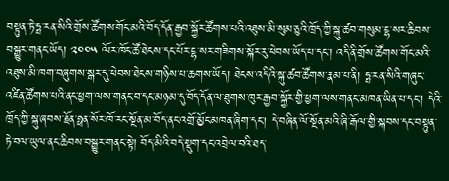བསྟུན་ཏེ་ཧྤ་རན་སིའི་གྲོས་ཚོགས་གོང་མའི་བོད་དོན་རྒྱབ་སྐྱོར་ཚོགས་པའི་འཐུས་མི་སུམ་ཅུའི་ཁྲོད་ཀྱི་སྐུ་ཚབ་གསུམ་ངྷ་སར་ཆིབས་བསྒྱུར་གནང་ཡོད། ༢༠༠༥ ལོར་ཁོང་ཚོ་ཐེངས་དང་པོར་ངྷ་སར་གཟིགས་སྐོར་རུ་ཕེབས་ཡོད་པ་དང་། འདི་ནི་གྲོས་ཚོགས་གོང་མའི་འཐུས་མི་ཁག་བཞུགས་སྒར་དུ་ཕེབས་ཐེངས་གཉིས་པ་ཆགས་ཡོད། ཐེངས་འདིའི་སྐུ་ཚབ་ཚོགས་རྣམ་པ་ནི། ཧྤ་རན་སིའི་གཞུང་འཛིན་ཚོགས་པའི་ནང་ཕྱག་ལས་གནང་བ་དང་མཉམ་དུ་བོད་དོན་ལ་ཐུགས་ཁུར་རྒྱབ་སྐྱོར་གྱི་ཕྱག་ལས་གནང་མཁན་ཡིན་པ་དང་། དེའི་ཁྲོད་ཀྱི་སྐུ་ཞབས་རྗོན་ཧྥན་སོར་ཁོ་རང་སྔོན་མ་བོད་ནང་འགྲོ་མྱོང་མཁན་ཞིག་དང་། དེ་བཞིན་ལོ་སྔོན་མའི་ཞི་རྒོལ་གྱི་སྐབས་དང་བསྟུན་ཏེ་བལ་ཡུལ་ནང་ཆིབས་བསྒྱུར་གནང་སྟེ། བོད་མིའི་བདེ་སྡུག་དང་འབྲེལ་བའི་ཐད་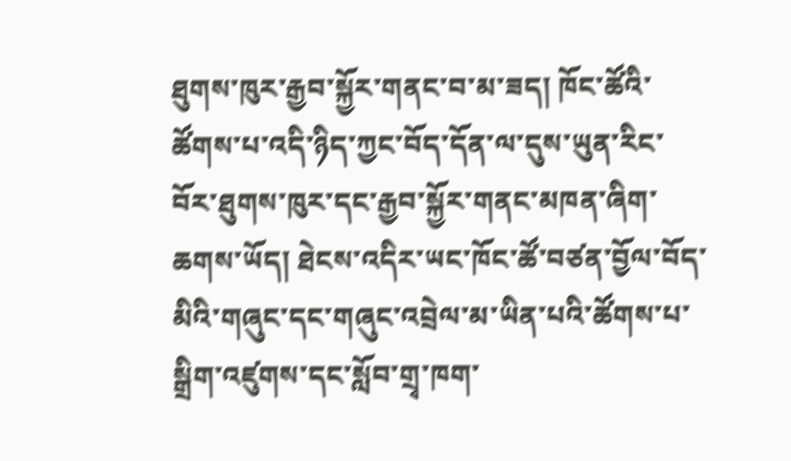ཐུགས་ཁུར་རྒྱབ་སྐྱོར་གནང་བ་མ་ཟད། ཁོང་ཚོའི་ཚོགས་པ་འདི་ཉིད་ཀྱང་བོད་དོན་ལ་དུས་ཡུན་རིང་བོར་ཐུགས་ཁུར་དང་རྒྱབ་སྐྱོར་གནང་མཁན་ཞིག་ཆགས་ཡོད། ཐེངས་འདིར་ཡང་ཁོང་ཚོ་བཙན་བྱོལ་བོད་མིའི་གཞུང་དང་གཞུང་འབྲེལ་མ་ཡིན་པའི་ཚོགས་པ་སྒྲིག་འཛུགས་དང་སློབ་གྲྭ་ཁག་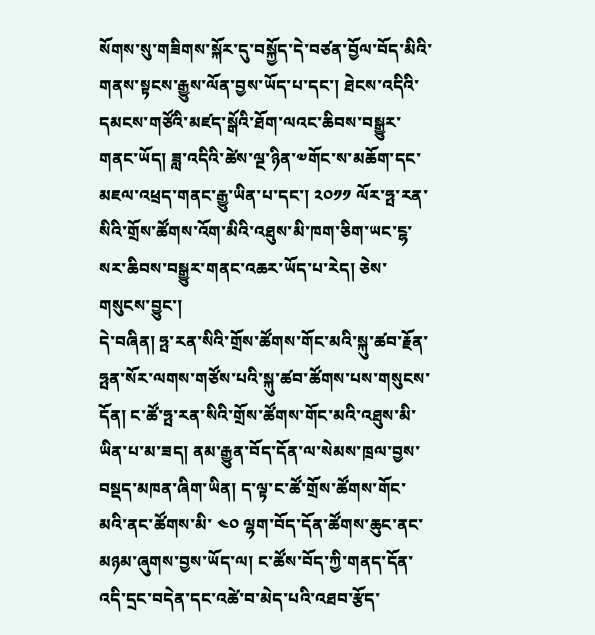སོགས་སུ་གཟིགས་སྐོར་དུ་བསྐྱོད་དེ་བཙན་བྱོལ་བོད་མིའི་གནས་སྟངས་རྒྱུས་ལོན་བྱས་ཡོད་པ་དང་། ཐེངས་འདིའི་དམངས་གཙོའི་མཛད་སྒོའི་ཐོག་ལའང་ཆིབས་བསྒྱུར་གནང་ཡོད། ཟླ་འདིའི་ཚེས་ལྔ་ཉིན་༧གོང་ས་མཆོག་དང་མཇལ་འཕྲད་གནང་རྒྱུ་ཡིན་པ་དང་། ༢༠༡༡ ལོར་ཧྤ་རན་སིའི་གྲོས་ཚོགས་འོག་མིའི་འཐུས་མི་ཁག་ཅིག་ཡང་ངྷ་སར་ཆིབས་བསྒྱུར་གནང་འཆར་ཡོད་པ་རེད། ཅེས་གསུངས་བྱུང་།
དེ་བཞིན། ཧྤ་རན་སིའི་གྲོས་ཚོགས་གོང་མའི་སྐུ་ཚབ་རྗོན་ཧྤན་སོར་ལགས་གཙོས་པའི་སྐུ་ཚབ་ཚོགས་པས་གསུངས་དོན། ང་ཚོ་ཧྤ་རན་སིའི་གྲོས་ཚོགས་གོང་མའི་འཐུས་མི་ཡིན་པ་མ་ཟད། ནམ་རྒྱུན་བོད་དོན་ལ་སེམས་ཁྲལ་བྱས་བསྡད་མཁན་ཞིག་ཡིན། ད་ལྟ་ང་ཚོ་གྲོས་ཚོགས་གོང་མའི་ནང་ཚོགས་མི་ ༤༠ ལྷག་བོད་དོན་ཚོགས་ཆུང་ནང་མཉམ་ཞུགས་བྱས་ཡོད་ལ། ང་ཚོས་བོད་ཀྱི་གནད་དོན་འདི་དྲང་བདེན་དང་འཚེ་བ་མེད་པའི་འཐབ་རྩོད་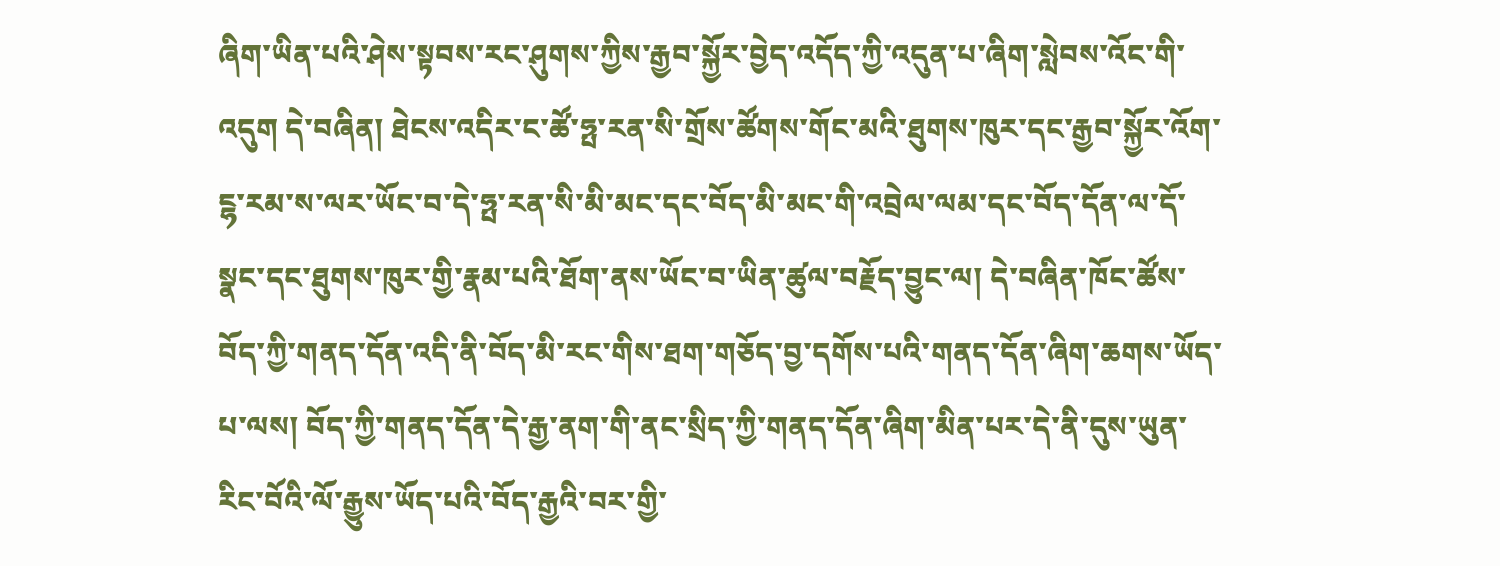ཞིག་ཡིན་པའི་ཤེས་སྟབས་རང་ཤུགས་ཀྱིས་རྒྱབ་སྐྱོར་བྱེད་འདོད་ཀྱི་འདུན་པ་ཞིག་སླེབས་འོང་གི་འདུག དེ་བཞིན། ཐེངས་འདིར་ང་ཚོ་ཧྤ་རན་སི་གྲོས་ཚོགས་གོང་མའི་ཐུགས་ཁུར་དང་རྒྱབ་སྐྱོར་འོག་ངྷ་རམ་ས་ལར་ཡོང་བ་དེ་ཧྤ་རན་སི་མི་མང་དང་བོད་མི་མང་གི་འབྲེལ་ལམ་དང་བོད་དོན་ལ་དོ་སྣང་དང་ཐུགས་ཁུར་གྱི་རྣམ་པའི་ཐོག་ནས་ཡོང་བ་ཡིན་ཚུལ་བརྗོད་བྱུང་ལ། དེ་བཞིན་ཁོང་ཚོས་བོད་ཀྱི་གནད་དོན་འདི་ནི་བོད་མི་རང་གིས་ཐག་གཅོད་བྱ་དགོས་པའི་གནད་དོན་ཞིག་ཆགས་ཡོད་པ་ལས། བོད་ཀྱི་གནད་དོན་དེ་རྒྱ་ནག་གི་ནང་སྲིད་ཀྱི་གནད་དོན་ཞིག་མིན་པར་དེ་ནི་དུས་ཡུན་རིང་བོའི་ལོ་རྒྱུས་ཡོད་པའི་བོད་རྒྱའི་བར་གྱི་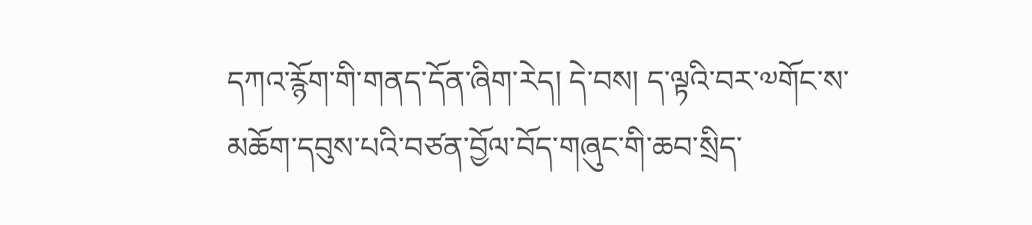དཀའ་རྙོག་གི་གནད་དོན་ཞིག་རེད། དེ་བས། ད་ལྟའི་བར་༧གོང་ས་མཆོག་དབུས་པའི་བཙན་བྱོལ་བོད་གཞུང་གི་ཆབ་སྲིད་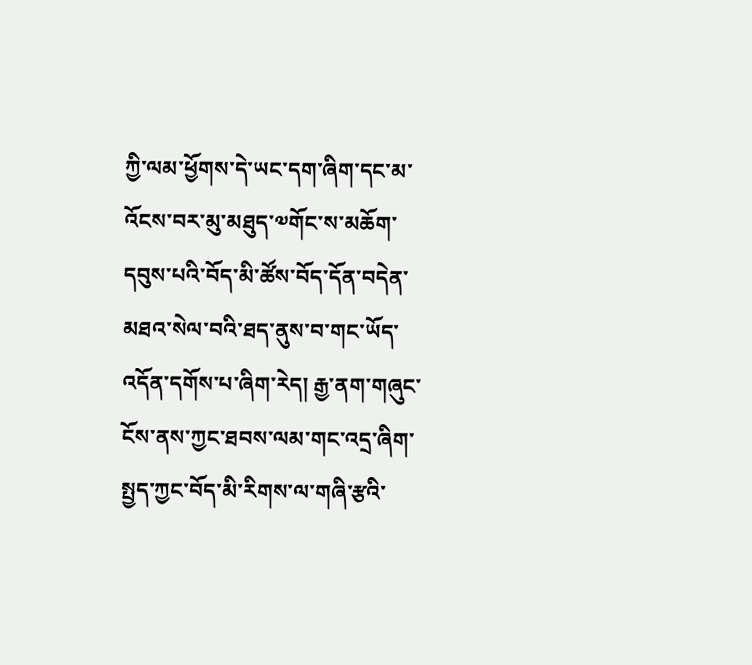ཀྱི་ལམ་ཕྱོགས་དེ་ཡང་དག་ཞིག་དང་མ་འོངས་བར་མུ་མཐུད་༧གོང་ས་མཆོག་དབུས་པའི་བོད་མི་ཚོས་བོད་དོན་བདེན་མཐའ་སེལ་བའི་ཐད་ནུས་བ་གང་ཡོད་འདོན་དགོས་པ་ཞིག་རེད། རྒྱ་ནག་གཞུང་ངོས་ནས་ཀྱང་ཐབས་ལམ་གང་འདྲ་ཞིག་སྤྱད་ཀྱང་བོད་མི་རིགས་ལ་གཞི་རྩའི་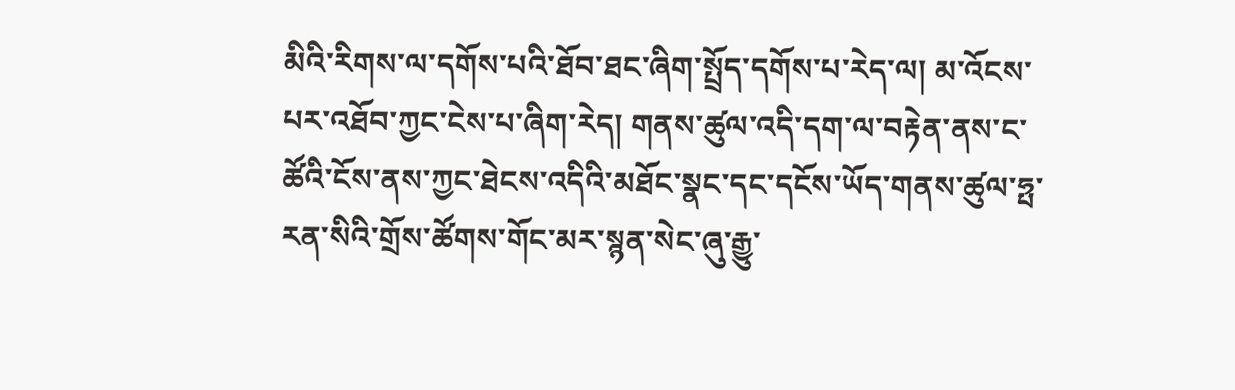མིའི་རིགས་ལ་དགོས་པའི་ཐོབ་ཐང་ཞིག་སྤྲོད་དགོས་པ་རེད་ལ། མ་འོངས་པར་འཐོབ་ཀྱང་ངེས་པ་ཞིག་རེད། གནས་ཚུལ་འདི་དག་ལ་བརྟེན་ནས་ང་ཚོའི་ངོས་ནས་ཀྱང་ཐེངས་འདིའི་མཐོང་སྣང་དང་དངོས་ཡོད་གནས་ཚུལ་ཧྤ་རན་སིའི་གྲོས་ཚོགས་གོང་མར་སྙན་སེང་ཞུ་རྒྱུ་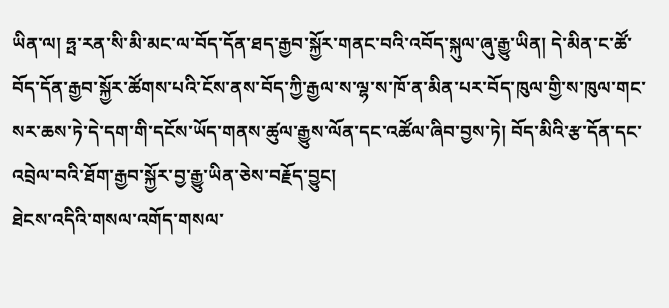ཡིན་ལ། ཧྤ་རན་སི་མི་མང་ལ་བོད་དོན་ཐད་རྒྱབ་སྐྱོར་གནང་བའི་འབོད་སྐུལ་ཞུ་རྒྱུ་ཡིན། དེ་མིན་ང་ཚོ་བོད་དོན་རྒྱབ་སྐྱོར་ཚོགས་པའི་ངོས་ནས་བོད་ཀྱི་རྒྱལ་ས་ལྷ་ས་ཁོ་ན་མིན་པར་བོད་ཁུལ་གྱི་ས་ཁུལ་གང་སར་ཆས་ཏེ་དེ་དག་གི་དངོས་ཡོད་གནས་ཚུལ་རྒྱུས་ལོན་དང་འཚོལ་ཞིབ་བྱས་ཏེ། བོད་མིའི་རྩ་དོན་དང་འབྲེལ་བའི་ཐོག་རྒྱབ་སྐྱོར་བྱ་རྒྱུ་ཡིན་ཅེས་བརྗོད་བྱུང།
ཐེངས་འདིའི་གསལ་འགོད་གསལ་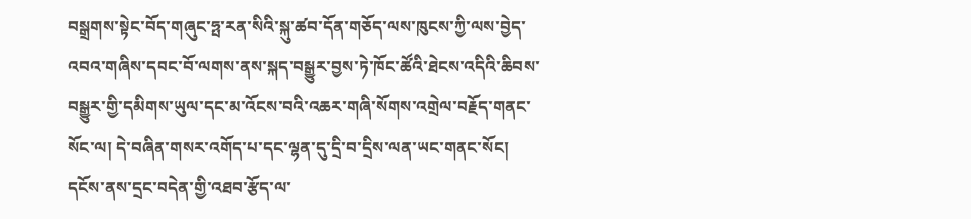བསྒྲགས་སྟེང་བོད་གཞུང་ཧྤ་རན་སིའི་སྐུ་ཚབ་དོན་གཅོད་ལས་ཁུངས་ཀྱི་ལས་བྱེད་འབའ་གཞིས་དབང་བོ་ལགས་ནས་སྐད་བསྒྱུར་བྱས་ཏེ་ཁོང་ཚོའི་ཐེངས་འདིའི་ཆིབས་བསྒྱུར་གྱི་དམིགས་ཡུལ་དང་མ་འོངས་བའི་འཆར་གཞི་སོགས་འགྲེལ་བརྗོད་གནང་སོང་ལ། དེ་བཞིན་གསར་འགོད་པ་དང་ལྷན་དུ་དྲི་བ་དྲིས་ལན་ཡང་གནང་སོང།
དངོས་ནས་དྲང་བདེན་གྱི་འཐབ་རྩོད་ལ་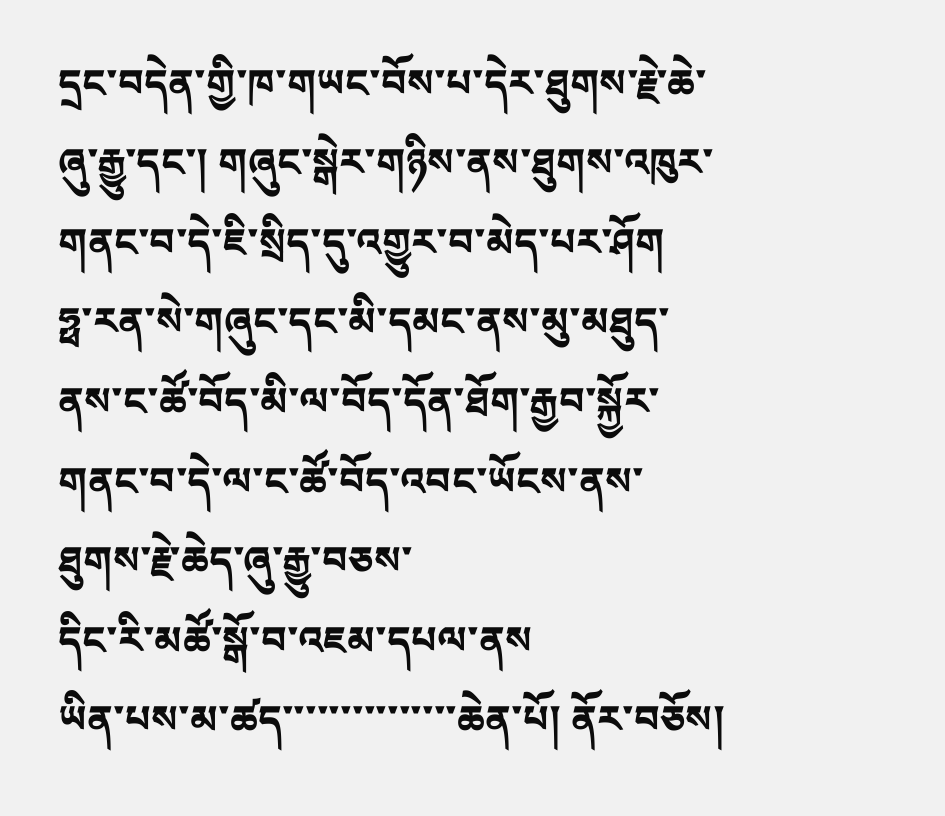དྲང་བདེན་གྱི་ཁ་གཡང་བོས་པ་དེར་ཐུགས་རྗེ་ཆེ་ཞུ་རྒྱུ་དང་། གཞུང་སྒེར་གཉིས་ནས་ཐུགས་འཁུར་གནང་བ་དེ་ཇི་སྲིད་དུ་འགྱུར་བ་མེད་པར་ཤོག
ཧྥ་རན་སེ་གཞུང་དང་མི་དམང་ནས་མུ་མཐུད་ནས་ང་ཚོ་བོད་མི་ལ་བོད་དོན་ཐོག་རྒྱབ་སྐྱོར་གནང་བ་དེ་ལ་ང་ཚོ་བོད་འབང་ཡོངས་ནས་ཐུགས་རྗེ་ཆེད་ཞུ་རྒྱུ་བཅས་
དིང་རི་མཚོ་སྒོ་བ་འཇམ་དཔལ་ནས
ཡིན་པས་མ་ཚད་་་་་་་་་་་་་་་ཆེན་པོ། ནོར་བཅོས།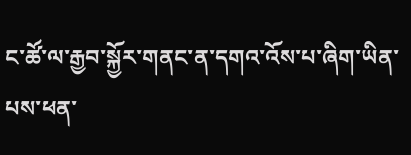ང་ཚོ་ལ་རྒྱབ་སྐྱོར་གནང་ན་དགའ་འོས་པ་ཞིག་ཡིན་པས་ཕན་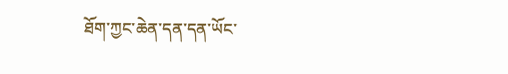ཐོག་ཀྱང་ཆེན་དན་དན་ཡོང་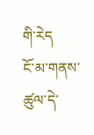གི་རེད
ངོ་མ་གནས་ཚུལ་དེ་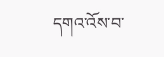དགའ་འོས་བ་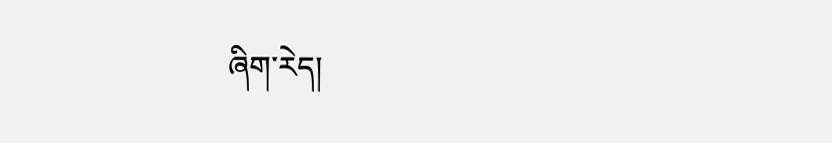ཞིག་རེད།